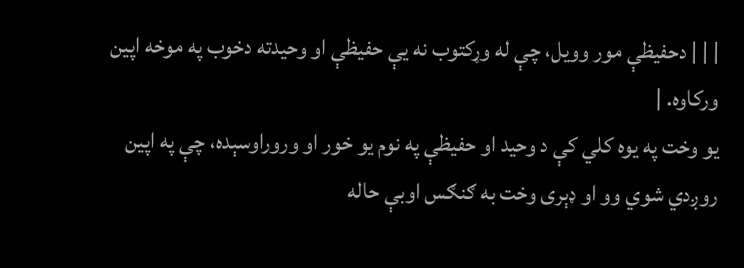| | | دحفيظې مور وويل، چې له وړکتوب نه يې حفيظې او وحيدته دخوب په موخه اپين ورکاوه. |
يو وخت په يوه کلي کې د وحيد او حفيظې په نوم يو خور او وروراوسېده، چې په اپين روږدي شوي وو او ډېری وخت به ګنګس اوبې حاله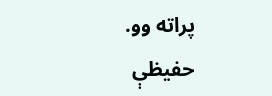پراته وو. حفيظې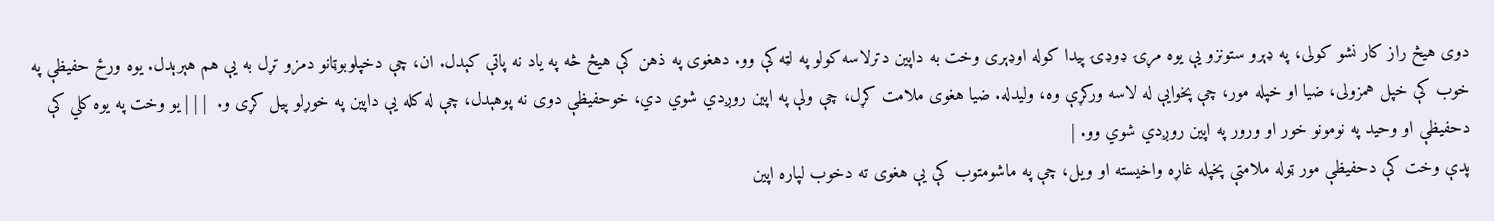دوی هيڅ راز کار نشو کولی، په ډېرو ستونزو يې يوه مړۍ ډوډۍ پيدا کوله اوډېری وخت به داپين دترلاسه کولو په لټه کې وو. دهغوی په ذهن کې هيڅ څه په ياد نه پاتې کېدل. ان، چې دخپلوبوټانو دمزو تړل به يې هم هېرېدل. يوه ورځ حفيظې په خوب کې خپل همزولی، ضيا او خپله مور، چې پخوايې له لاسه ورکړې وه، وليدله. ضيا هغوی ملامت کړل، چې ولې په اپين روږدي شوي دي، خوحفيظې دوی نه پوهېدل، چې له کله يې داپين په خوړلو پيل کړی و.  | | | يو وخت په يوه کلي کې دحفيظې او وحيد په نومونو خور او ورور په اپين روږدي شوي وو. |
پدې وخت کې دحفيظې مور ټوله ملامتې پخپله غاړه واخيسته او ويل، چې په ماشومتوب کې يې هغوی ته دخوب لپاره اپين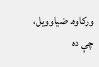ورکاوه. ضياوويل، چې ده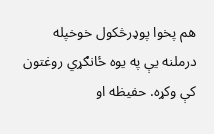هم پخوا پوډرڅکول خوخپله درملنه يې په يوه ځانګړي روغتون کې وکړه. حفيظه او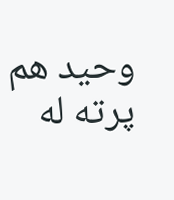وحيد هم پرته له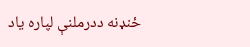ځنډنه ددرملنې لپاره ياد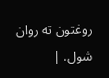روغتون ته روان شول. |